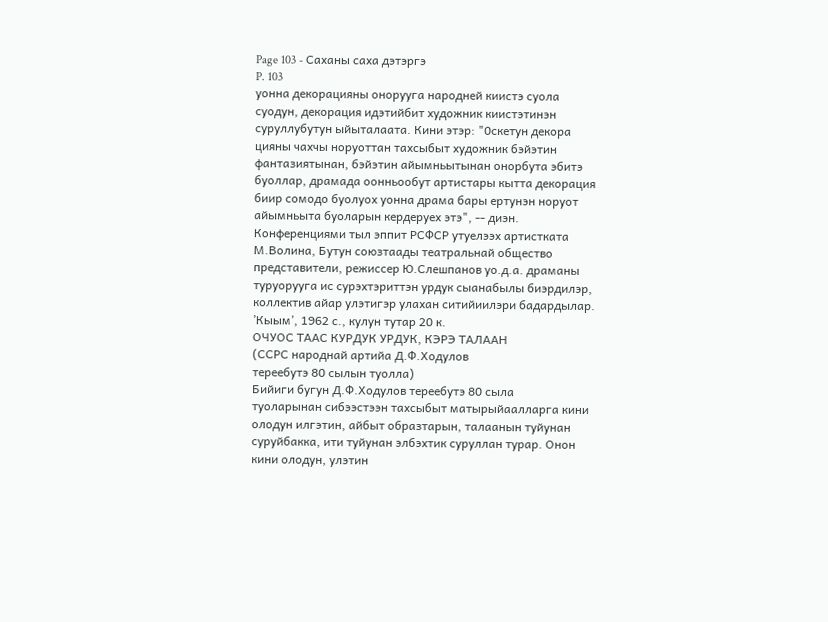Page 103 - Саханы саха дэтэргэ
P. 103
уонна декорацияны онорууга народней киистэ суола
суодун, декорация идэтийбит художник киистэтинэн
суруллубутун ыйыталаата. Кини этэр: "0скетун декора
цияны чахчы норуоттан тахсыбыт художник бэйэтин
фантазиятынан, бэйэтин айымньытынан онорбута эбитэ
буоллар, драмада оонньообут артистары кытта декорация
биир сомодо буолуох уонна драма бары ертунэн норуот
айымньыта буоларын кердеруех этэ", -- диэн.
Конференциями тыл эппит РСФСР утуелээх артистката
М.Волина, Бутун союзтаады театральнай общество
представители, режиссер Ю.Слешпанов уо.д.а. драманы
туруорууга ис сурэхтэриттэн урдук сыанабылы биэрдилэр,
коллектив айар улэтигэр улахан ситийиилэри бадардылар.
’Кыым’, 1962 с., кулун тутар 20 к.
ОЧУОС ТААС КУРДУК УРДУК, КЭРЭ ТАЛААН
(ССРС народнай артийа Д.Ф.Ходулов
тереебутэ 80 сылын туолла)
Бийиги бугун Д.Ф.Ходулов тереебутэ 80 сыла
туоларынан сибээстээн тахсыбыт матырыйаалларга кини
олодун илгэтин, айбыт образтарын, талаанын туйунан
суруйбакка, ити туйунан элбэхтик суруллан турар. Онон
кини олодун, улэтин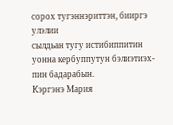сорох тугэннэриттэн, бииргэ улэлии
сылдьан тугу истибиппитин уонна кербуппутун бэлиэтиэх-
пин бадарабын.
Кэргэнэ Мария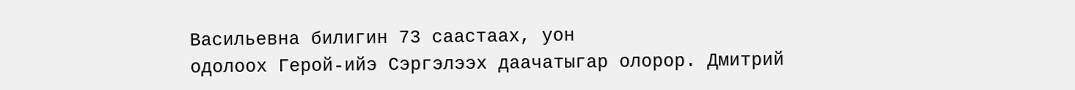Васильевна билигин 73 саастаах, уон
одолоох Герой-ийэ Сэргэлээх даачатыгар олорор. Дмитрий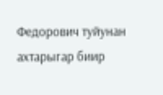Федорович туйунан ахтарыгар биир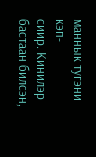маннык тугэни кэп-
сиир. Кинилэр бастаан билсэн,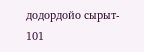додордойо сырыт-
101